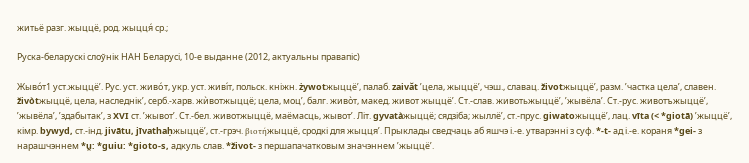житьё разг. жыццё, род. жыцця́ ср.;

Руска-беларускі слоўнік НАН Беларусі, 10-е выданне (2012, актуальны правапіс)

Жыво́т1 уст.жыццё’. Рус. уст. живо́т, укр. уст. живі́т, польск. кніжн. żywotжыццё’, палаб. zaivăt ’цела, жыццё’, чэш., славац. životжыццё’, разм. ’частка цела’, славен. živòtжыццё, цела, наследнік’, серб.-харв. жѝвотжыццё; цела, моц’, балг. живо̀т, макед. живот жыццё’. Ст.-слав. животьжыццё’, ’жывёла’. Ст.-рус. животъжыццё’, ’жывёла’, ’здабытак’, з XVI ст. ’жывот’. Ст.-бел. животжыццё, маёмасць, жывот’. Літ. gyvatàжыццё; сядзіба; жыллё’, ст.-прус. giwatoжыццё’, лац. vīta (< *giotā) ’жыццё’, кімр. bywyd, ст.-інд. jivātu, jīvathaḥжыццё’, ст.-грэч. βιοτήжыццё, сродкі для жыцця’. Прыклады сведчаць аб яшчэ і.-е. утварэнні з суф. *‑t‑ ад і.-е. кораня *gei‑ з нарашчэннем *u̯: *guiu: *gioto‑s, адкуль слав. *život‑ з першапачатковым значэннем ’жыццё’.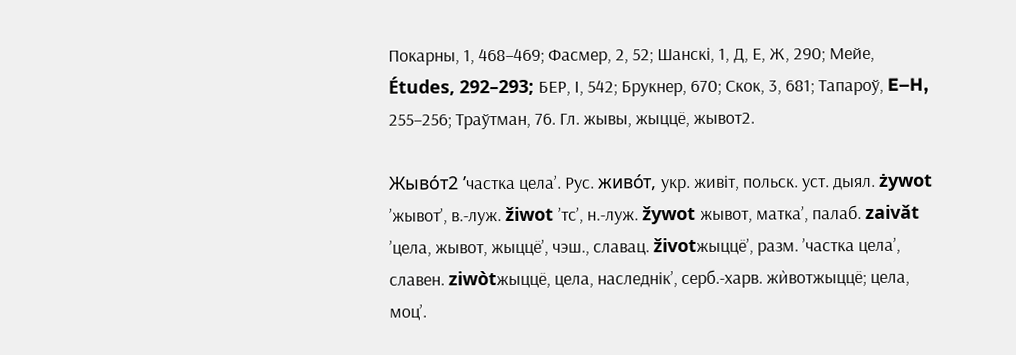Покарны, 1, 468–469; Фасмер, 2, 52; Шанскі, 1, Д, Е, Ж, 290; Мейе, Études, 292–293; БЕР, І, 542; Брукнер, 670; Скок, 3, 681; Тапароў, E–H, 255–256; Траўтман, 76. Гл. жывы, жыццё, жывот2.

Жыво́т2 ’частка цела’. Рус. живо́т, укр. живіт, польск. уст. дыял. żywot ’жывот’, в.-луж. žiwot ’тс’, н.-луж. žywot жывот, матка’, палаб. zaivǎt ’цела, жывот, жыццё’, чэш., славац. životжыццё’, разм. ’частка цела’, славен. ziwòtжыццё, цела, наследнік’, серб.-харв. жѝвотжыццё; цела, моц’.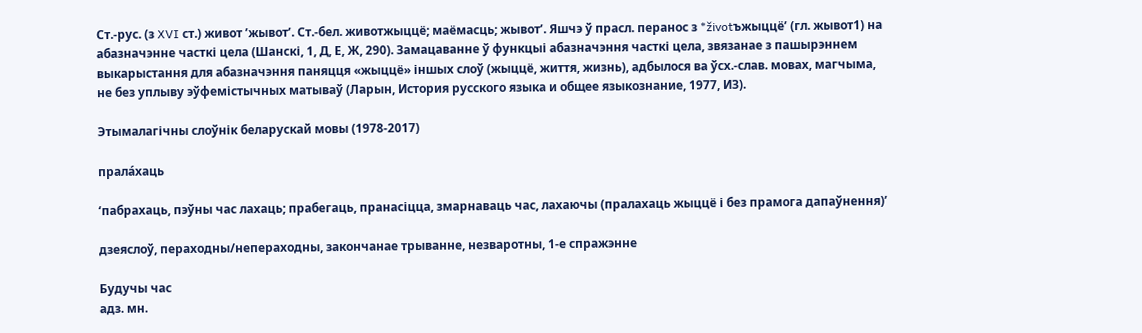Ст.-рус. (з XVI ст.) живот ’жывот’. Ст.-бел. животжыццё; маёмасць; жывот’. Яшчэ ў прасл. перанос з *životъжыццё’ (гл. жывот1) на абазначэнне часткі цела (Шанскі, 1, Д, Е, Ж, 290). Замацаванне ў функцыі абазначэння часткі цела, звязанае з пашырэннем выкарыстання для абазначэння паняцця «жыццё» іншых слоў (жыццё, життя, жизнь), адбылося ва ўсх.-слав. мовах, магчыма, не без уплыву эўфемістычных матываў (Ларын, История русского языка и общее языкознание, 1977, ИЗ).

Этымалагічны слоўнік беларускай мовы (1978-2017)

прала́хаць

‘пабрахаць, пэўны час лахаць; прабегаць, пранасіцца, змарнаваць час, лахаючы (пралахаць жыццё і без прамога дапаўнення)’

дзеяслоў, пераходны/непераходны, закончанае трыванне, незваротны, 1-е спражэнне

Будучы час
адз. мн.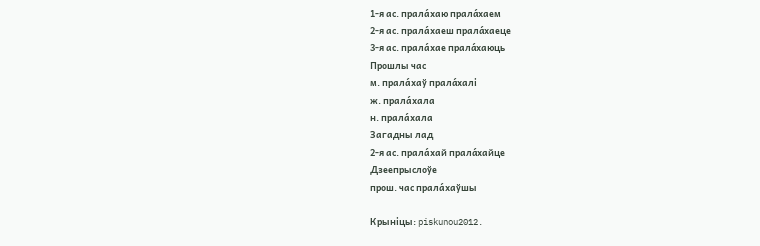1-я ас. прала́хаю прала́хаем
2-я ас. прала́хаеш прала́хаеце
3-я ас. прала́хае прала́хаюць
Прошлы час
м. прала́хаў прала́халі
ж. прала́хала
н. прала́хала
Загадны лад
2-я ас. прала́хай прала́хайце
Дзеепрыслоўе
прош. час прала́хаўшы

Крыніцы: piskunou2012.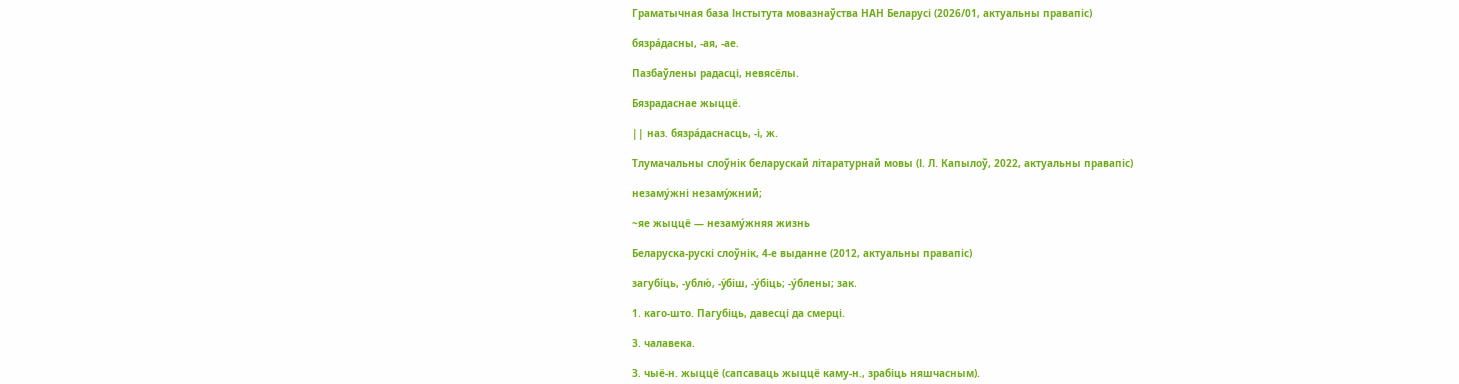Граматычная база Інстытута мовазнаўства НАН Беларусі (2026/01, актуальны правапіс)

бязра́дасны, -ая, -ае.

Пазбаўлены радасці, невясёлы.

Бязрадаснае жыццё.

|| наз. бязра́даснасць, -і, ж.

Тлумачальны слоўнік беларускай літаратурнай мовы (І. Л. Капылоў, 2022, актуальны правапіс)

незаму́жні незаму́жний;

~яе жыццё — незаму́жняя жизнь

Беларуска-рускі слоўнік, 4-е выданне (2012, актуальны правапіс)

загубі́ць, -ублю́, -у́біш, -у́біць; -у́блены; зак.

1. каго-што. Пагубіць, давесці да смерці.

З. чалавека.

З. чыё-н. жыццё (сапсаваць жыццё каму-н., зрабіць няшчасным).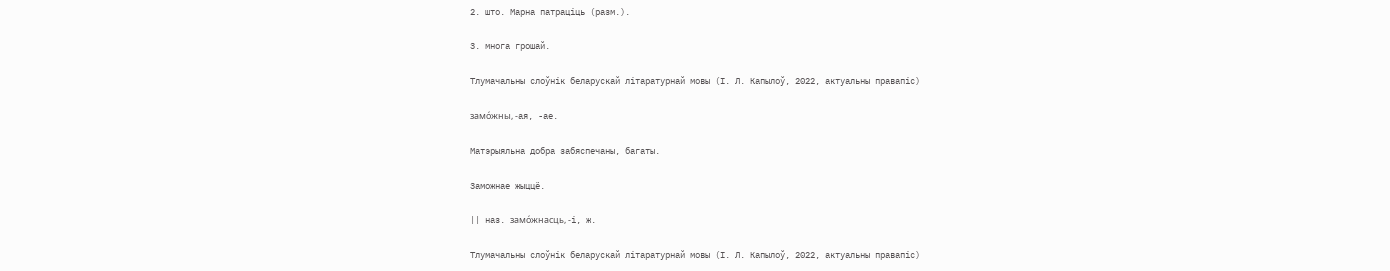2. што. Марна патраціць (разм.).

З. многа грошай.

Тлумачальны слоўнік беларускай літаратурнай мовы (І. Л. Капылоў, 2022, актуальны правапіс)

замо́жны, -ая, -ае.

Матэрыяльна добра забяспечаны, багаты.

Заможнае жыццё.

|| наз. замо́жнасць, -і, ж.

Тлумачальны слоўнік беларускай літаратурнай мовы (І. Л. Капылоў, 2022, актуальны правапіс)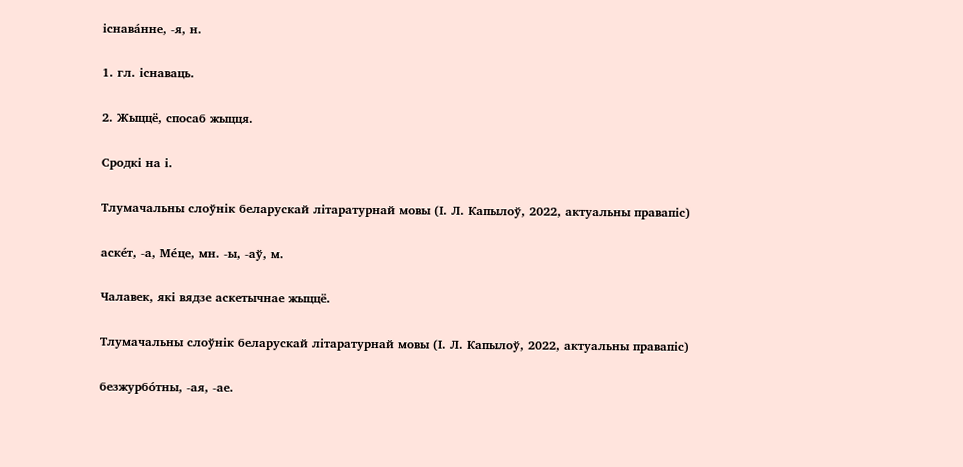існава́нне, -я, н.

1. гл. існаваць.

2. Жыццё, спосаб жыцця.

Сродкі на і.

Тлумачальны слоўнік беларускай літаратурнай мовы (І. Л. Капылоў, 2022, актуальны правапіс)

аске́т, -а, Ме́це, мн. -ы, -аў, м.

Чалавек, які вядзе аскетычнае жыццё.

Тлумачальны слоўнік беларускай літаратурнай мовы (І. Л. Капылоў, 2022, актуальны правапіс)

безжурбо́тны, -ая, -ае.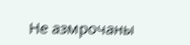Не азмрочаны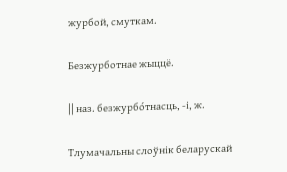журбой, смуткам.

Безжурботнае жыццё.

|| наз. безжурбо́тнасць, -і, ж.

Тлумачальны слоўнік беларускай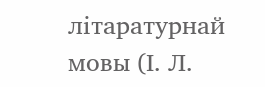літаратурнай мовы (І. Л.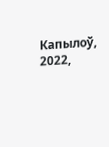Капылоў, 2022,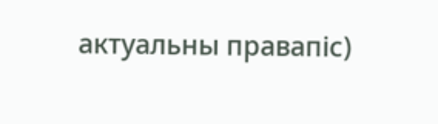актуальны правапіс)